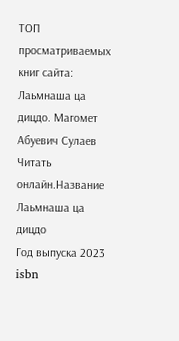ТОП просматриваемых книг сайта:
Лаьмнаша ца дицдо. Магомет Абуевич Сулаев
Читать онлайн.Название Лаьмнаша ца дицдо
Год выпуска 2023
isbn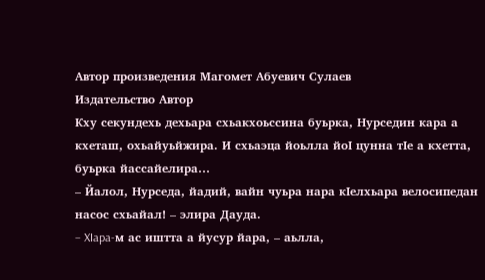Автор произведения Магомет Абуевич Сулаев
Издательство Автор
Кху секундехь дехьара схьакхоьссина буьрка, Нурседин кара а кхеташ, охьайуьйжира. И схьаэца йоьлла йоI цунна тIе а кхетта, буьрка йассайелира…
– Йалол, Нурседа, йадий, вайн чуьра нара кIелхьара велосипедан насос схьайал! – элира Дауда.
– XIapa-м ас иштта а йусур йара, – аьлла,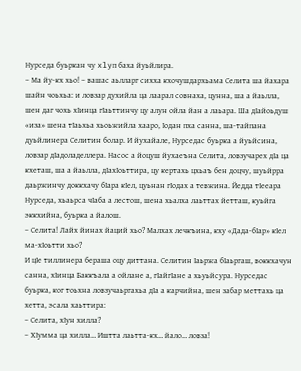Нурседа буьркан чу xlyп баха йуьйлира.
– Ма йу-кх хьо! – вашас аьлларг сихха кхочушдархьама Селита ша йахара шайн чоьхьа: и ловзар духийла ца лаарал совнаха, цунна, ша а йаьлла, шен даг чохь хIинца гIаьттинчу цу алун ойла йан а лаьара. Ша дIайоьдуш «иза» шена тIаьхьа хьоьжийла хааро, Iодан пха санна, ша-тайпана дуьйлинера Селитин болар. И йухайале, Нурседас буьрка а йуьйсина, ловзар дIадоладеллера. Насос а йоцуш йухаеъна Селита, ловзучарех дIа ца кхеташ, ша а йаьлла, дIахIоьттира, цу кертахь цхьаъ бен доцчу, шуьйрра даьржинчу доккхачу бIара кIел, цуьнан гIодах а тевжина. Йедда тIееара Нурседа, хьаьрса чIаба а лестош, шена хьалха лаьттах йетташ, куьйга эккхийна, буьрка а йалош.
– Селита! Лайх йинах йаций хьо? Малхах лечкъина, кху «Дада-бIар» кIел ма-хIоьтти хьо?
И цIе тиллинера бераша оцу диттана. Селитин Iаьржа бIаьргаш, воккхачун санна, хIинца Баккъала а ойлане а, гIайгIане а хьуьйсура. Нурседас буьрка, ког тоьхна ловзучаьргахьа дIа а карчийна, шен забар меттахь ца хетта, эсала хаьттира:
– Селита, хIун хилла?
– ХIумма ца хилла… Иштта лаьтта-кх… йало… ловза!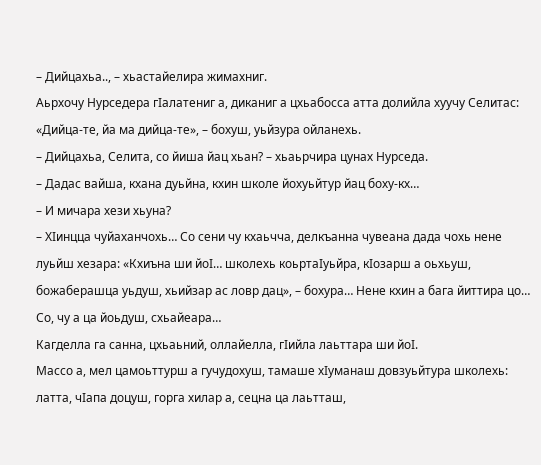– Дийцахьа.., – хьастайелира жимахниг.
Аьрхочу Нурседера гIалатениг а, диканиг а цхьабосса атта долийла хуучу Селитас: «Дийца-те, йа ма дийца-те», – бохуш, уьйзура ойланехь.
– Дийцахьа, Селита, со йиша йац хьан? – хьаьрчира цунах Нурседа.
– Дадас вайша, кхана дуьйна, кхин школе йохуьйтур йац боху-кх…
– И мичара хези хьуна?
– ХIинцца чуйаханчохь… Со сени чу кхаьчча, делкъанна чувеана дада чохь нене луьйш хезара: «Кхиъна ши йоI… школехь коьртаIуьйра, кIозарш а оьхьуш, божаберашца уьдуш, хьийзар ас ловр дац», – бохура… Нене кхин а бага йиттира цо… Со, чу а ца йоьдуш, схьайеара…
Кагделла га санна, цхьаьний, оллайелла, гIийла лаьттара ши йоI.
Массо а, мел цамоьттурш а гучудохуш, тамаше хIуманаш довзуьйтура школехь: латта, чIапа доцуш, горга хилар а, сецна ца лаьтташ,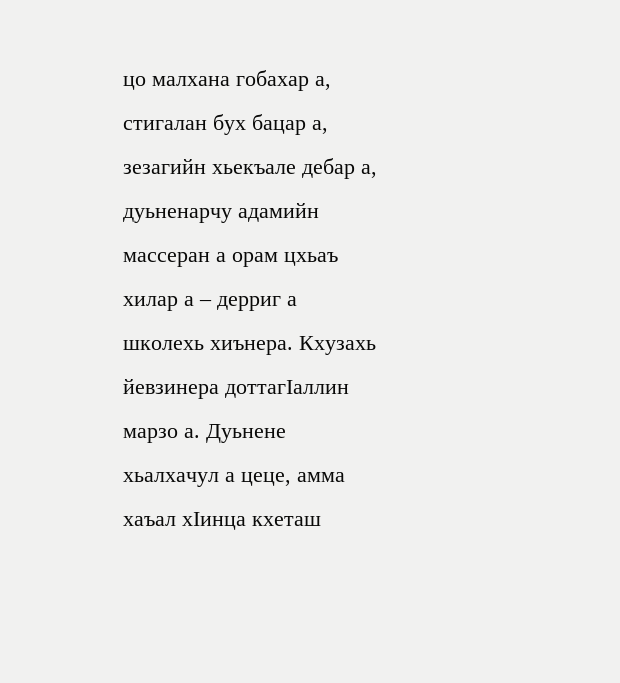цо малхана гобахар а, стигалан бух бацар а, зезагийн хьекъале дебар а, дуьненарчу адамийн массеран а орам цхьаъ хилар а – дерриг а школехь хиънера. Кхузахь йевзинера доттагIаллин марзо а. Дуьнене хьалхачул а цеце, амма хаъал хIинца кхеташ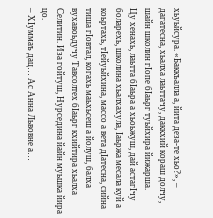хьуьйсура. «Баккъалла а, йита деза-те хьо?», – дагатесна, хьалха лаьттачу, даккхий кораш долчу, шайн школин гIoпe бIаьрг туьйхира йижарша.
Цу хенахь, лаьтта бIаьра а хьоьжуш, дай астагIчу боларехь, школина хьалхахула, Iаьржа месала куй а коьртахь, тIейуьйхина, массо а вета дIатесна, сийна тиша гIовтал, когахь маьхьсеш а йолуш, балха вухавоьдучу Тавсолтех бIаьрг кхийтира хьалха Селитин. Иза гойтуш, Нурседина йайн муьшка йира цо.
– ХIуммаъ дац… Ас Анна Львовне а…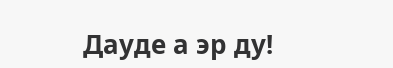Дауде а эр ду!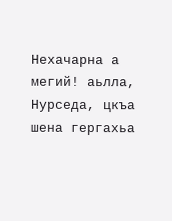Нехачарна а мегий! аьлла, Нурседа, цкъа шена гергахьа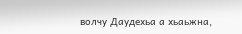волчу Даудехьа а хьаьжна,